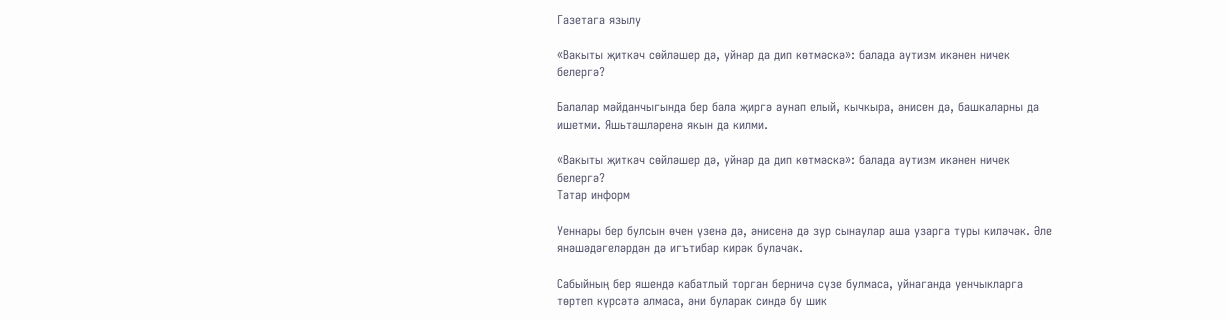Газетага язылу

«Вакыты җиткәч сөйләшер дә, уйнар да дип көтмәскә»: балада аутизм икәнен ничек белергә?

Балалар мәйданчыгында бер бала җиргә аунап елый, кычкыра, әнисен дә, башкаларны да ишетми. Яшьтәшләренә якын да килми.

«Вакыты җиткәч сөйләшер дә, уйнар да дип көтмәскә»: балада аутизм икәнен ничек белергә?
Татар информ

Уеннары бер булсын өчен үзенә дә, әнисенә дә зур сынаулар аша узарга туры киләчәк. Әле янәшәдәгеләрдән дә игътибар кирәк булачак.

Сабыйның бер яшендә кабатлый торган берничә сүзе булмаса, уйнаганда уенчыкларга төртеп күрсәтә алмаса, әни буларак синдә бу шик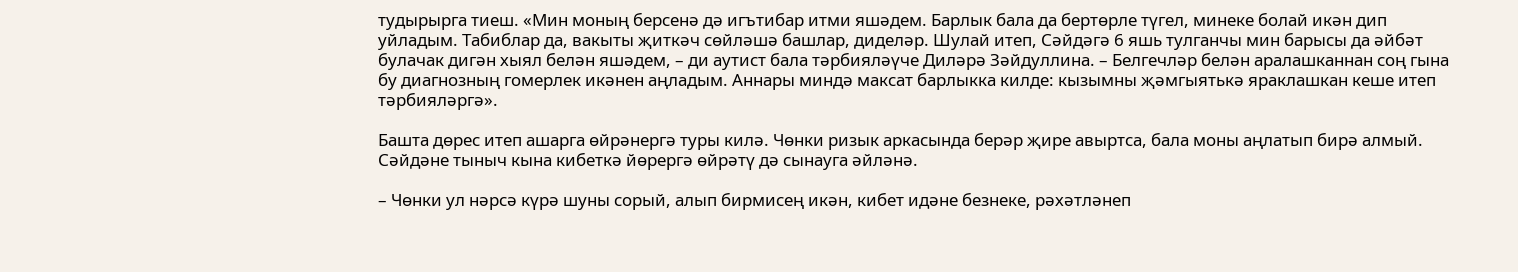тудырырга тиеш. «Мин моның берсенә дә игътибар итми яшәдем. Барлык бала да бертөрле түгел, минеке болай икән дип уйладым. Табиблар да, вакыты җиткәч сөйләшә башлар, диделәр. Шулай итеп, Сәйдәгә 6 яшь тулганчы мин барысы да әйбәт булачак дигән хыял белән яшәдем, – ди аутист бала тәрбияләүче Диләрә Зәйдуллина. – Белгечләр белән аралашканнан соң гына бу диагнозның гомерлек икәнен аңладым. Аннары миндә максат барлыкка килде: кызымны җәмгыятькә яраклашкан кеше итеп тәрбияләргә».

Башта дөрес итеп ашарга өйрәнергә туры килә. Чөнки ризык аркасында берәр җире авыртса, бала моны аңлатып бирә алмый. Сәйдәне тыныч кына кибеткә йөрергә өйрәтү дә сынауга әйләнә.

– Чөнки ул нәрсә күрә шуны сорый, алып бирмисең икән, кибет идәне безнеке, рәхәтләнеп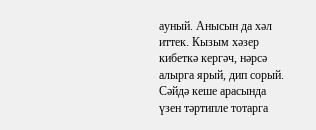ауный. Анысын да хәл иттек. Кызым хәзер кибеткә кергәч, нәрсә алырга ярый, дип сорый. Сәйдә кеше арасында үзен тәртипле тотарга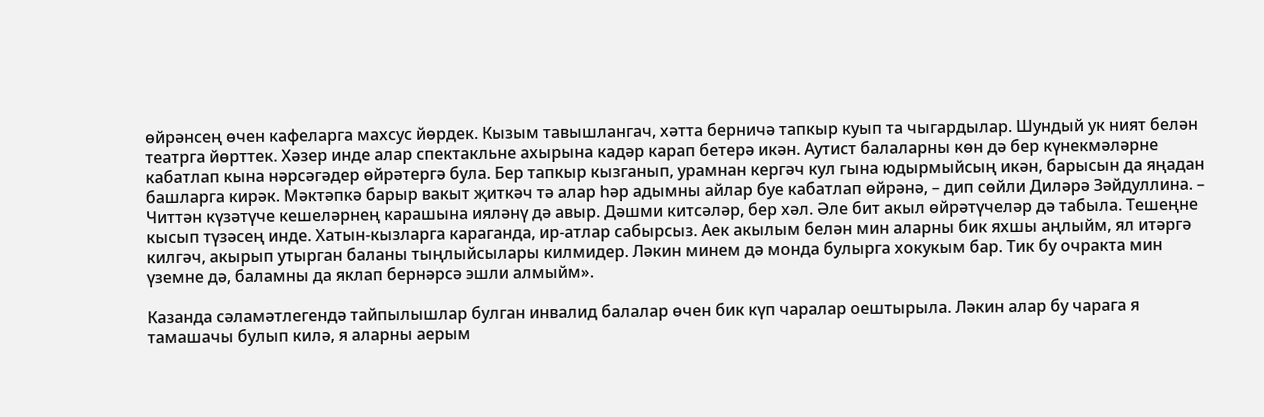өйрәнсең өчен кафеларга махсус йөрдек. Кызым тавышлангач, хәтта берничә тапкыр куып та чыгардылар. Шундый ук ният белән театрга йөрттек. Хәзер инде алар спектакльне ахырына кадәр карап бетерә икән. Аутист балаларны көн дә бер күнекмәләрне кабатлап кына нәрсәгәдер өйрәтергә була. Бер тапкыр кызганып, урамнан кергәч кул гына юдырмыйсың икән, барысын да яңадан башларга кирәк. Мәктәпкә барыр вакыт җиткәч тә алар һәр адымны айлар буе кабатлап өйрәнә, – дип сөйли Диләрә Зәйдуллина. – Читтән күзәтүче кешеләрнең карашына ияләнү дә авыр. Дәшми китсәләр, бер хәл. Әле бит акыл өйрәтүчеләр дә табыла. Тешеңне кысып түзәсең инде. Хатын-кызларга караганда, ир-атлар сабырсыз. Аек акылым белән мин аларны бик яхшы аңлыйм, ял итәргә килгәч, акырып утырган баланы тыңлыйсылары килмидер. Ләкин минем дә монда булырга хокукым бар. Тик бу очракта мин үземне дә, баламны да яклап бернәрсә эшли алмыйм».

Казанда сәламәтлегендә тайпылышлар булган инвалид балалар өчен бик күп чаралар оештырыла. Ләкин алар бу чарага я тамашачы булып килә, я аларны аерым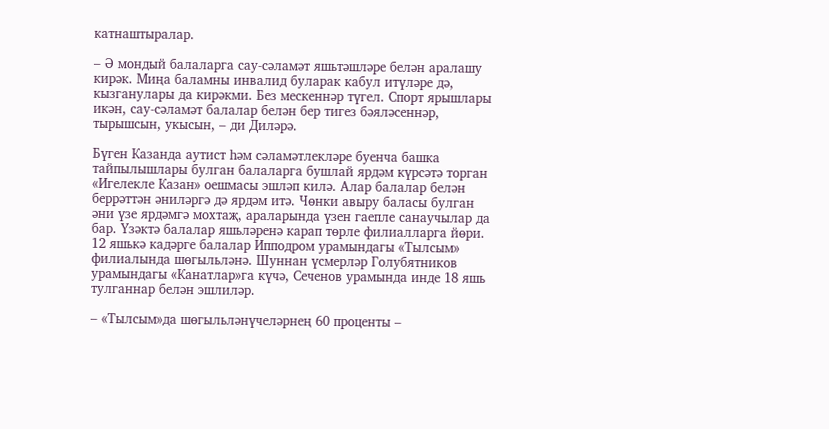катнаштыралар.

– Ә мондый балаларга сау-сәламәт яшьтәшләре белән аралашу кирәк. Миңа баламны инвалид буларак кабул итүләре дә, кызганулары да кирәкми. Без мескеннәр түгел. Спорт ярышлары икән, сау-сәламәт балалар белән бер тигез бәяләсеннәр, тырышсын, укысын, – ди Диләрә.

Бүген Казанда аутист һәм сәламәтлекләре буенча башка тайпылышлары булган балаларга бушлай ярдәм күрсәтә торган «Игелекле Казан» оешмасы эшләп килә. Алар балалар белән беррәттән әниләргә дә ярдәм итә. Чөнки авыру баласы булган әни үзе ярдәмгә мохтаҗ, араларында үзен гаепле санаучылар да бар. Үзәктә балалар яшьләренә карап төрле филиалларга йөри. 12 яшькә кадәрге балалар Ипподром урамындагы «Тылсым» филиалында шөгыльләнә. Шуннан үсмерләр Голубятников урамындагы «Канатлар»га күчә, Сеченов урамында инде 18 яшь тулганнар белән эшлиләр.

– «Тылсым»да шөгыльләнүчеләрнең 60 проценты –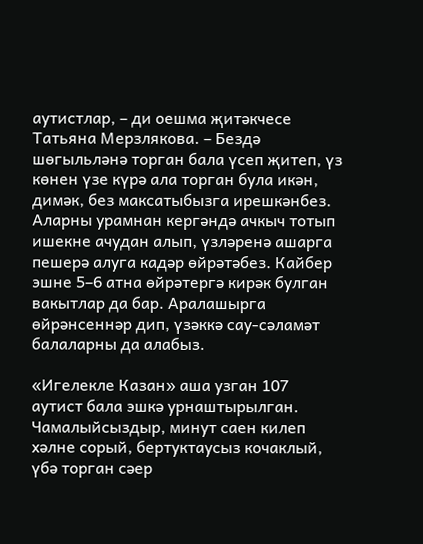аутистлар, – ди оешма җитәкчесе Татьяна Мерзлякова. – Бездә шөгыльләнә торган бала үсеп җитеп, үз көнен үзе күрә ала торган була икән, димәк, без максатыбызга ирешкәнбез. Аларны урамнан кергәндә ачкыч тотып ишекне ачудан алып, үзләренә ашарга пешерә алуга кадәр өйрәтәбез. Кайбер эшне 5–6 атна өйрәтергә кирәк булган вакытлар да бар. Аралашырга өйрәнсеннәр дип, үзәккә сау-сәламәт балаларны да алабыз.

«Игелекле Казан» аша узган 107 аутист бала эшкә урнаштырылган. Чамалыйсыздыр, минут саен килеп хәлне сорый, бертуктаусыз кочаклый, үбә торган сәер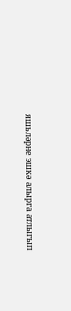яшьләрне эшкә алырга атлыгып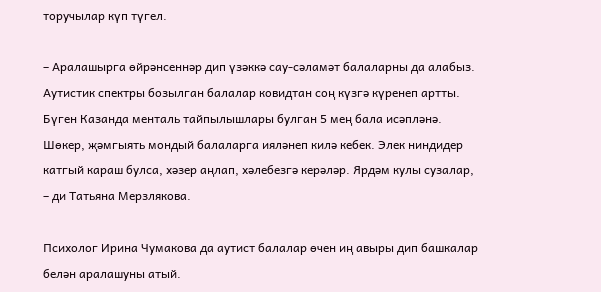торучылар күп түгел.

– Аралашырга өйрәнсеннәр дип үзәккә сау-сәламәт балаларны да алабыз. Аутистик спектры бозылган балалар ковидтан соң күзгә күренеп артты. Бүген Казанда менталь тайпылышлары булган 5 мең бала исәпләнә. Шөкер, җәмгыять мондый балаларга ияләнеп килә кебек. Элек ниндидер катгый караш булса, хәзер аңлап, хәлебезгә керәләр. Ярдәм кулы сузалар, – ди Татьяна Мерзлякова.

Психолог Ирина Чумакова да аутист балалар өчен иң авыры дип башкалар белән аралашуны атый.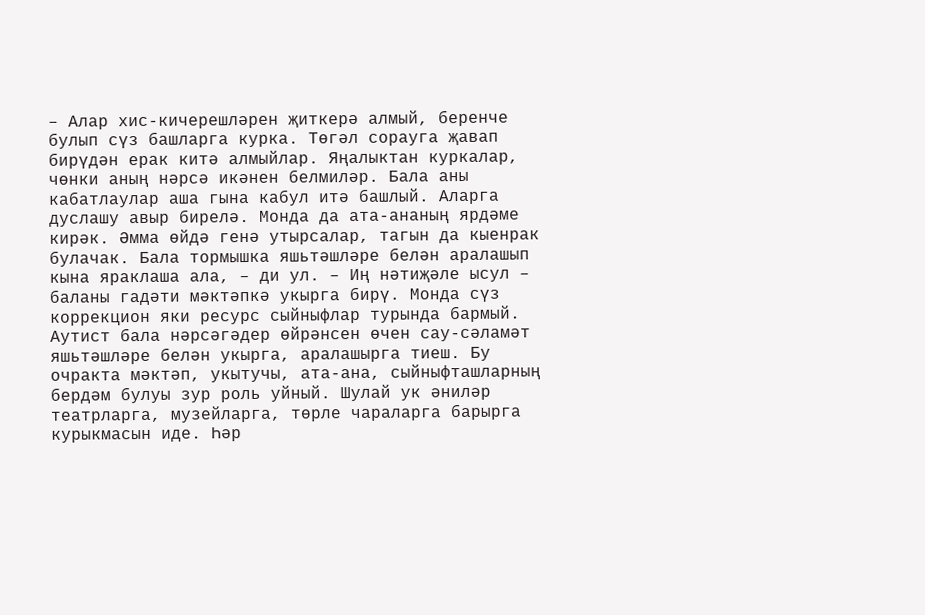– Алар хис-кичерешләрен җиткерә алмый, беренче булып сүз башларга курка. Төгәл сорауга җавап бирүдән ерак китә алмыйлар. Яңалыктан куркалар, чөнки аның нәрсә икәнен белмиләр. Бала аны кабатлаулар аша гына кабул итә башлый. Аларга дуслашу авыр бирелә. Монда да ата-ананың ярдәме кирәк. Әмма өйдә генә утырсалар, тагын да кыенрак булачак. Бала тормышка яшьтәшләре белән аралашып кына яраклаша ала, – ди ул. – Иң нәтиҗәле ысул – баланы гадәти мәктәпкә укырга бирү. Монда сүз коррекцион яки ресурс сыйныфлар турында бармый. Аутист бала нәрсәгәдер өйрәнсен өчен сау-сәламәт яшьтәшләре белән укырга, аралашырга тиеш. Бу очракта мәктәп, укытучы, ата-ана, сыйныфташларның бердәм булуы зур роль уйный. Шулай ук әниләр театрларга, музейларга, төрле чараларга барырга курыкмасын иде. Һәр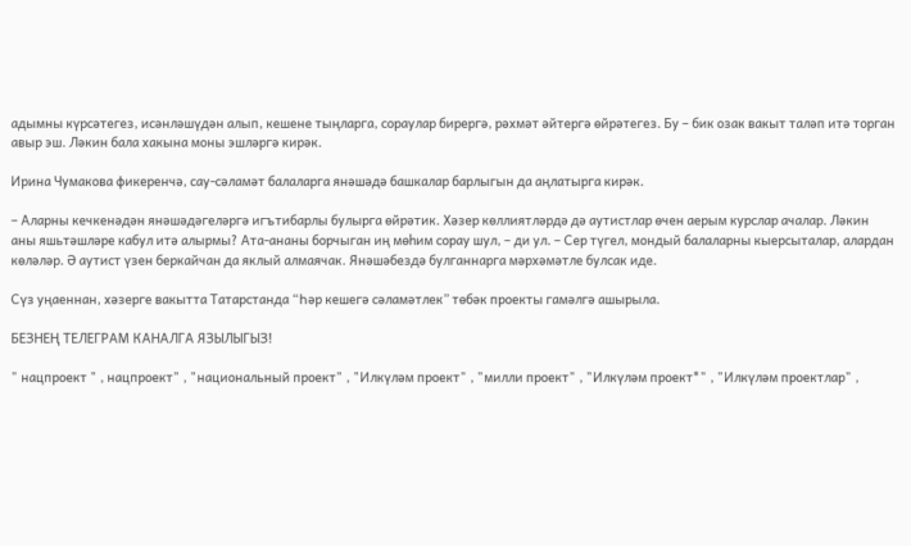адымны күрсәтегез, исәнләшүдән алып, кешене тыңларга, сораулар бирергә, рәхмәт әйтергә өйрәтегез. Бу – бик озак вакыт таләп итә торган авыр эш. Ләкин бала хакына моны эшләргә кирәк.

Ирина Чумакова фикеренчә, сау-сәламәт балаларга янәшәдә башкалар барлыгын да аңлатырга кирәк.

– Аларны кечкенәдән янәшәдәгеләргә игътибарлы булырга өйрәтик. Хәзер көллиятләрдә дә аутистлар өчен аерым курслар ачалар. Ләкин аны яшьтәшләре кабул итә алырмы? Ата-ананы борчыган иң мөһим сорау шул, – ди ул. – Сер түгел, мондый балаларны кыерсыталар, алардан көләләр. Ә аутист үзен беркайчан да яклый алмаячак. Янәшәбездә булганнарга мәрхәмәтле булсак иде.

Сүз уңаеннан, хәзерге вакытта Татарстанда “Һәр кешегә сәламәтлек” төбәк проекты гамәлгә ашырыла.

БЕЗНЕҢ ТЕЛЕГРАМ КАНАЛГА ЯЗЫЛЫГЫЗ!

" нацпроект " , нацпроект" , "национальный проект" , "Илкүләм проект" , "милли проект" , "Илкүләм проект*" , "Илкүләм проектлар" ,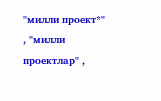"милли проект*" , "милли проектлар" ,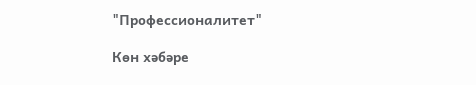"Профессионалитет"

Көн хәбәре